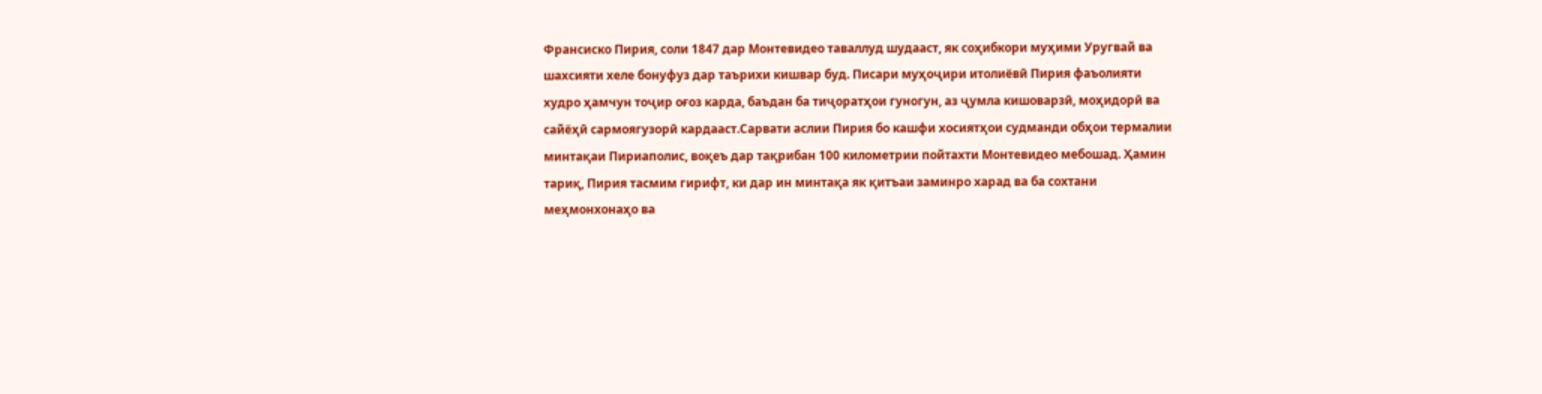Франсиско Пирия, соли 1847 дар Монтевидео таваллуд шудааст, як соҳибкори муҳими Уругвай ва шахсияти хеле бонуфуз дар таърихи кишвар буд. Писари муҳоҷири итолиёвӣ Пирия фаъолияти худро ҳамчун тоҷир оғоз карда, баъдан ба тиҷоратҳои гуногун, аз ҷумла кишоварзӣ, моҳидорӣ ва сайёҳӣ сармоягузорӣ кардааст.Сарвати аслии Пирия бо кашфи хосиятҳои судманди обҳои термалии минтақаи Пириаполис, воқеъ дар тақрибан 100 километрии пойтахти Монтевидео мебошад. Ҳамин тариқ, Пирия тасмим гирифт, ки дар ин минтақа як қитъаи заминро харад ва ба сохтани меҳмонхонаҳо ва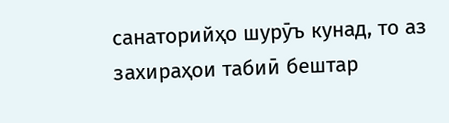санаторийҳо шурӯъ кунад, то аз захираҳои табиӣ бештар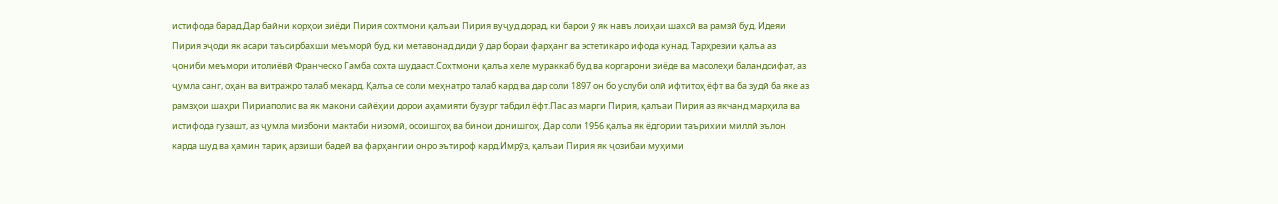истифода барад.Дар байни корҳои зиёди Пирия сохтмони қалъаи Пирия вуҷуд дорад, ки барои ӯ як навъ лоиҳаи шахсӣ ва рамзӣ буд. Идеяи Пирия эҷоди як асари таъсирбахши меъморӣ буд, ки метавонад диди ӯ дар бораи фарҳанг ва эстетикаро ифода кунад. Тарҳрезии қалъа аз ҷониби меъмори итолиёвӣ Франческо Гамба сохта шудааст.Сохтмони қалъа хеле мураккаб буд ва коргарони зиёде ва масолеҳи баландсифат, аз ҷумла санг, оҳан ва витражро талаб мекард. Қалъа се соли меҳнатро талаб кард ва дар соли 1897 он бо услуби олӣ ифтитоҳ ёфт ва ба зудӣ ба яке аз рамзҳои шаҳри Пириаполис ва як макони сайёҳии дорои аҳамияти бузург табдил ёфт.Пас аз марги Пирия, қалъаи Пирия аз якчанд марҳила ва истифода гузашт, аз ҷумла мизбони мактаби низомӣ, осоишгоҳ ва бинои донишгоҳ. Дар соли 1956 қалъа як ёдгории таърихии миллӣ эълон карда шуд ва ҳамин тариқ арзиши бадеӣ ва фарҳангии онро эътироф кард.Имрӯз, қалъаи Пирия як ҷозибаи муҳими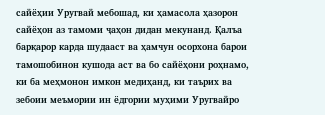сайёҳии Уругвай мебошад, ки ҳамасола ҳазорон сайёҳон аз тамоми ҷаҳон дидан мекунанд. Қалъа барқарор карда шудааст ва ҳамчун осорхона барои тамошобинон кушода аст ва бо сайёҳони роҳнамо, ки ба меҳмонон имкон медиҳанд, ки таърих ва зебоии меъмории ин ёдгории муҳими Уругвайро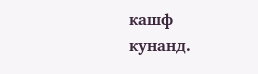кашф кунанд.